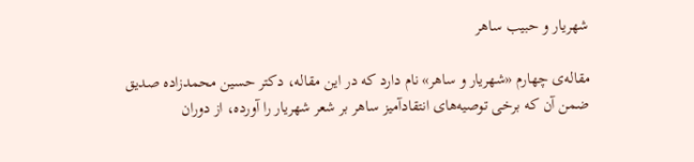شهريار و حبيب ساهر

مقاله‌ی چهارم «شهریار و ساهر» نام دارد که در این مقاله، دکتر حسین محمدزاده صدیق ضمن آن که برخی توصیه‌های انتقادآمیز ساهر بر شعر شهریار را آورده، از دوران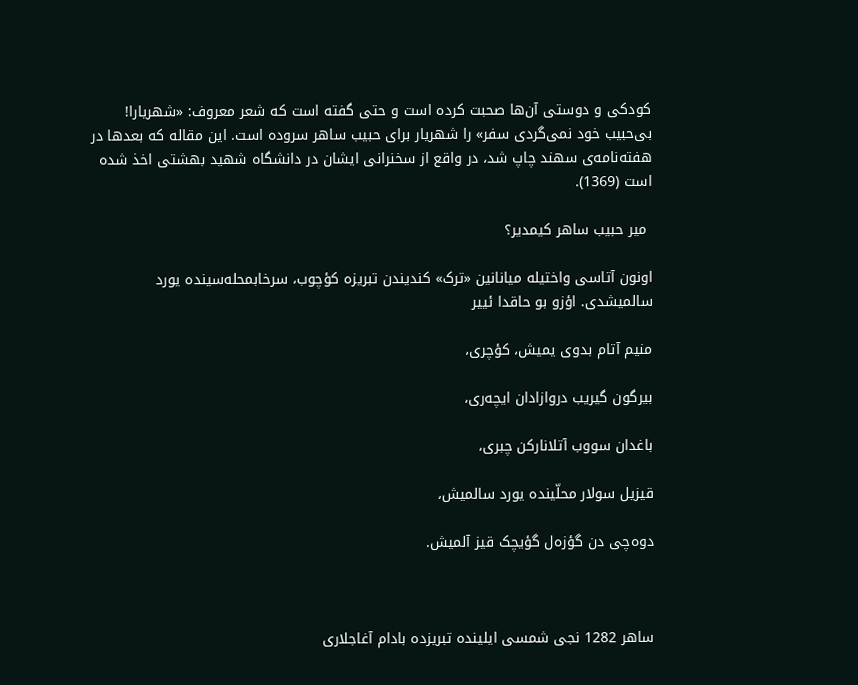کودکی و دوستی آن‌ها صحبت کرده است و حتی گفته است که شعر معروف: «شهریارا! بی‌حبیب خود نمی‌گردی سفر» را شهریار برای حبیب ساهر سروده است. این مقاله که بعدها در هفته‌نامه‌ی سهند چاپ شد، در واقع از سخنرانی ایشان در دانشگاه شهید بهشتی اخذ شده است (1369).

 میر حبیب ساهر کیمدیر؟

اونون آتاسی واختیله میانانین «ترک» کندیندن تبریزه کؤچوب، سرخابمحله‌سینده یورد سالمیشدی. اؤزو بو حاقدا ئییر

منیم آتام بدوی یمیش، کؤچری،

بیرگون گیریب دروازادان ایچه‌ری،

باغدان سووب آتلانارکن چبری،

قیزیل سولار محلّینده یورد سالمیش،

دوه‌چی دن گؤزه‌ل گؤیچک قیز آلمیش.



ساهر 1282 نجی شمسی ایلینده تبریزده بادام آغاجلاری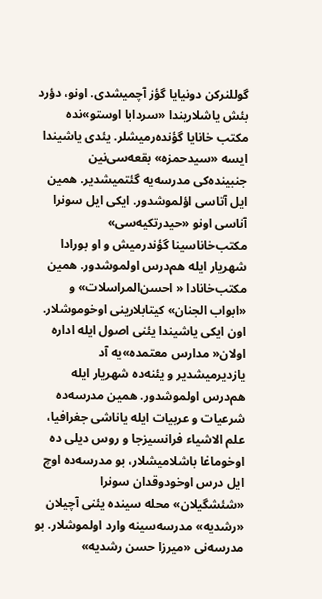گوللنرکن دونیایا گؤز آچمیشدی. اونو، دؤرد بئش یاشلاریندا «سردابا اوستو»نده مکتب خانایا گؤنده‌رمیشلر. یئدی یاشیندا ایسه «سیدحمزه» بقعه‌سی‌نین جنبینده‌کی مدرسه‌یه گئتمیشدیر. همین ایل آتاسی اؤلموشدور. ایکی ایل سونرا آناسی اونو «حیدرتکیه‌سی» مکتب‌خاناسینا گؤندرمیش و او بورادا شهریار ایله هم‌درس اولموشدور. همین مکتب‌خانادا « احسن‌المراسلات» و «ابواب الجنان» کیتابلارینی اوخوموشلار. اون ایکی یاشیندا یئنی اصول ایله اداره اولان« مدارس معتمده»یه آد یازدیرمیشدیر و یئنه‌ده شهریار ایله هم‌درس اولموشدور. همین مدرسه‌ده شرعیات و عربیات ایله یاناشی جغرافیا، علم الاشیاء فرانسیزجا و روس دیلی ده اوخوماغا باشلامیشلار، بو مدرسه‌ده اوچ ایل درس اوخودوقدان سونرا «شئشگیلان» محله سینده یئنی آچیلان «رشدیه» مدرسه‌سینه وارد اولموشلار. بو مدرسه‌نی «میرزا حسن رشدیه»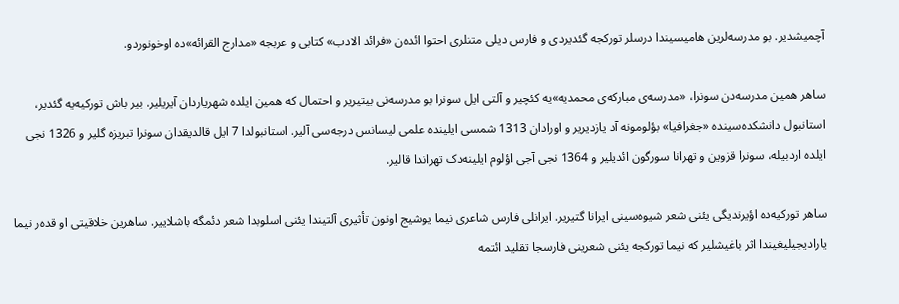آچمیشدیر. بو مدرسه‌لرین هامیسیندا درسلر تورکجه گئدیردی و فارس دیلی متنلری احتوا ائده‌ن «فرائد الادب» کتابی و عربجه «مدارج القرائه»ده اوخونوردو.

ساهر همین مدرسه‌دن سونرا، «مدرسه‌ی مبارکه‌ی محمدیه»یه کئچیر و آلتی ایل سونرا بو مدرسه‌نی بیتیریر و احتمال که همین ایلده شهریاردان آیریلیر. بیر باش تورکیه‌یه گئدیر، استانبول دانشکده‌سینده «جغرافیا» بؤلومونه آد یازدیریر و اورادان 1313 شمسی ایلینده علمی لیسانس درجه‌سی آلیر. استانبولدا 7 ایل قالدیقدان سونرا تبریزه گلیر و 1326 نجی ایلده اردبیله، سونرا قزوین و تهرانا سورگون ائدیلیر و 1364 نجی آجی اؤلوم ایلینه‌دک تهراندا قالیر.

ساهر تورکیه‌ده اؤیر‌ندیگی یئنی شعر شیوه‌سینی ایرانا گتیریر. ایرانلی فارس شاعری نیما یوشیج اونون تأثیری آلتیندا یئنی اسلوبدا شعر دئمگه باشلاییر. ساهرین خلاقیتی او قده‌ر نیما یارادیجیلیغیندا اثر باغیشلیر که نیما تورکجه یئنی شعرینی فارسجا تقلید ائتمه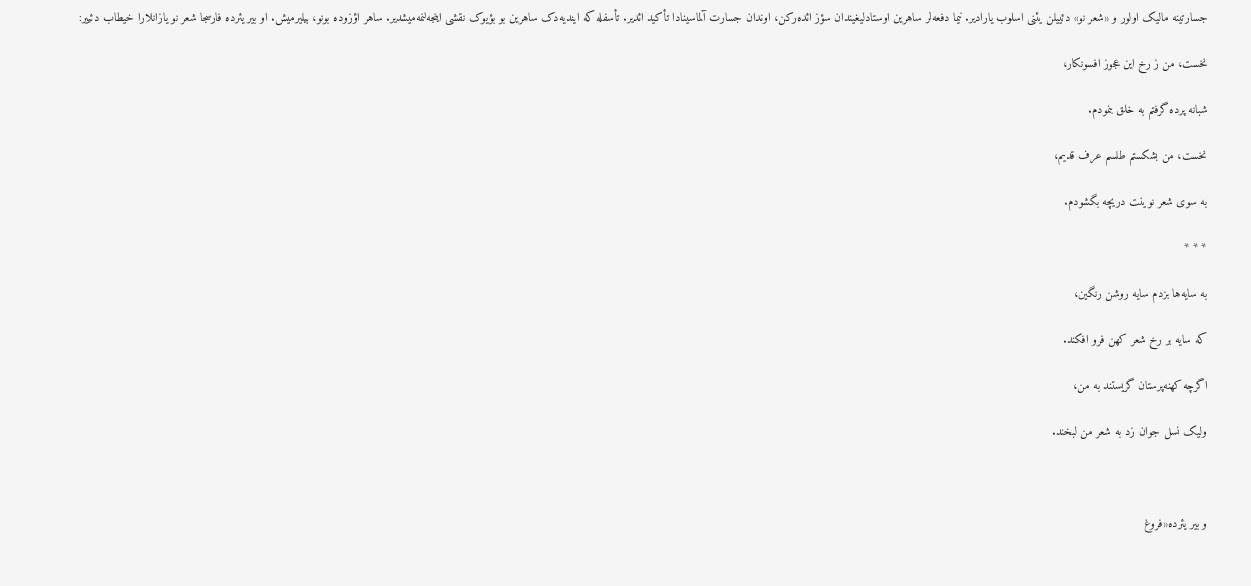جسارتینه مالیک اولور و «شعر نو» دئییلن یئنی اسلوب یارادیر. نیما دفعه‌لر ساهرین اوستادلیغیندان سؤز ائده‌رکن، اوندان جسارت آلماسینادا تأکید ائدیر. تأسفله که ایندیه‌دک ساهرین بو بؤیوک نقشی اینجه‌لنمه‌میشدیر. ساهر اؤزوده بونو، بیلیرمیش. او بیر یئرده فارسجا شعر نو یازانلارا خیطاب دئییر:

نخست، من ز رخ این عجوز افسونکار،

شبانه پرده گرفتم به خلق بنمودم.

نخست، من بشکستم طلسم عرف قدیم،

به سوی شعر نوینت دریچه بگشودم.

* * *

به سایه‌ها بزدم سایه روشن رنگین،

که سایه بر رخ شعر کهن فرو افکند.

اگرچه کهنه‌پرستان گریستند به من،

ولیک نسل جوان زد به شعر من لبخند.



و بیر یئرده«فروغ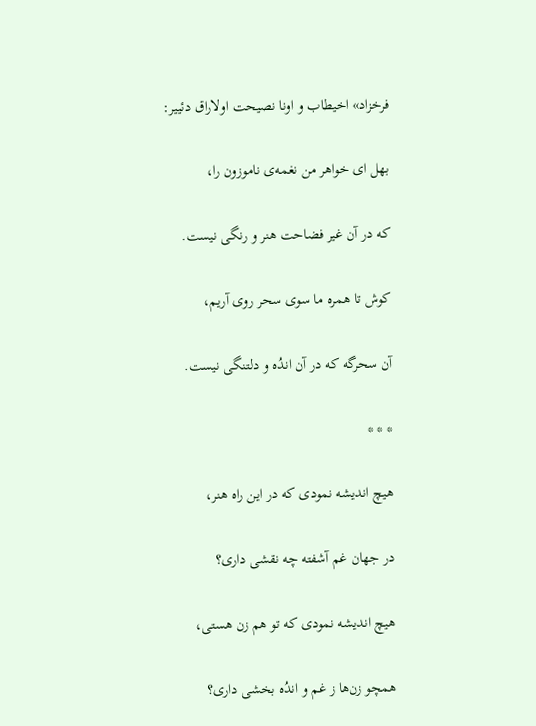فرخزاد» اخیطاب و اونا نصیحت اولاراق دئییر:

بهل ای خواهر من نغمه‌ی ناموزون را،

که در آن غیر فضاحت هنر و رنگی نیست.

کوش تا همره ما سوی سحر روی آریم،

آن سحرگه که در آن اندُه و دلتنگی نیست.

* * *

هیچ اندیشه نمودی که در این راه هنر،

در جهان غم آشفته چه نقشی داری؟

هیچ اندیشه نمودی که تو هم زن هستی،

همچو زن‌ها ز غم و اندُه بخشی داری؟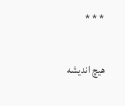* * *

هیچ اندیشه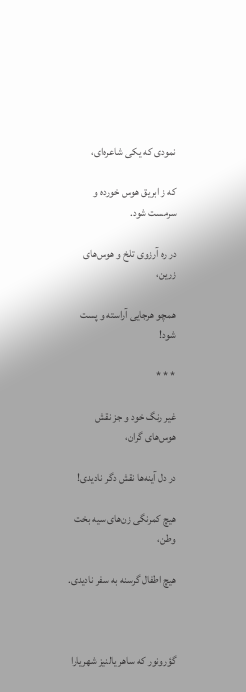نمودی که یکی شاعره‌ای،

که ز ابریق هوس خورده و سرمست شود.

در ره آرزوی تلخ و هوس‌های زرین،

همچو هرجایی آراسته و پست شود!

* * *

غیر رنگ خود و جز نقش هوس‌های گران،

در دل آینه‌ها نقش دگر نادیدی!

هیچ کمرنگی زن‌های سیه بخت وطن،

هیچ اطفال گرسنه به سفر نادیدی.



گؤرونور که ساهر یالنیز شهریارا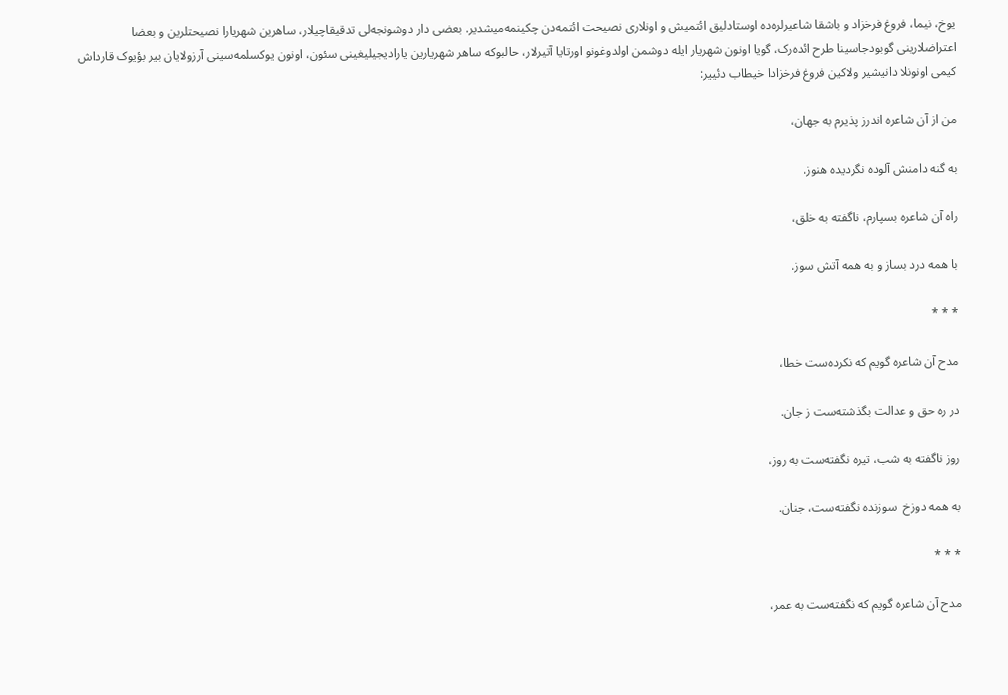یوخ، نیما، فروغ فرخزاد و باشقا شاعیرلره‌ده اوستادلیق ائتمیش و اونلاری نصیحت ائتمه‌دن چکینمه‌میشدیر. بعضی دار دوشونجه‌لی تدقیقاچیلار، ساهرین شهریارا نصیحتلرین و بعضا اعتراضلارینی گوبودجاسینا طرح ائده‌رک، گویا اونون شهریار ایله دوشمن اولدوغونو اورتایا آتیرلار، حالبوکه ساهر شهریارین یارادیجیلیغینی سئون، اونون یوکسلمه‌سینی آرزولایان بیر بؤیوک قارداش کیمی اونونلا دانیشیر ولاکین فروغ فرخزادا خیطاب دئییر:

من از آن شاعره اندرز پذیرم به جهان،

به گنه دامنش آلوده نگردیده هنوز.

راه آن شاعره بسپارم، ناگفته به خلق،

با همه درد بساز و به همه آتش سوز.

* * *

مدح آن شاعره گویم که نکرده‌ست خطا،

در ره حق و عدالت بگذشته‌ست ز جان.

روز ناگفته به شب، تیره نگفته‌ست به روز،

به همه دوزخ  سوزنده نگفته‌ست، جنان.

* * *

مدح آن شاعره گویم که نگفته‌ست به عمر،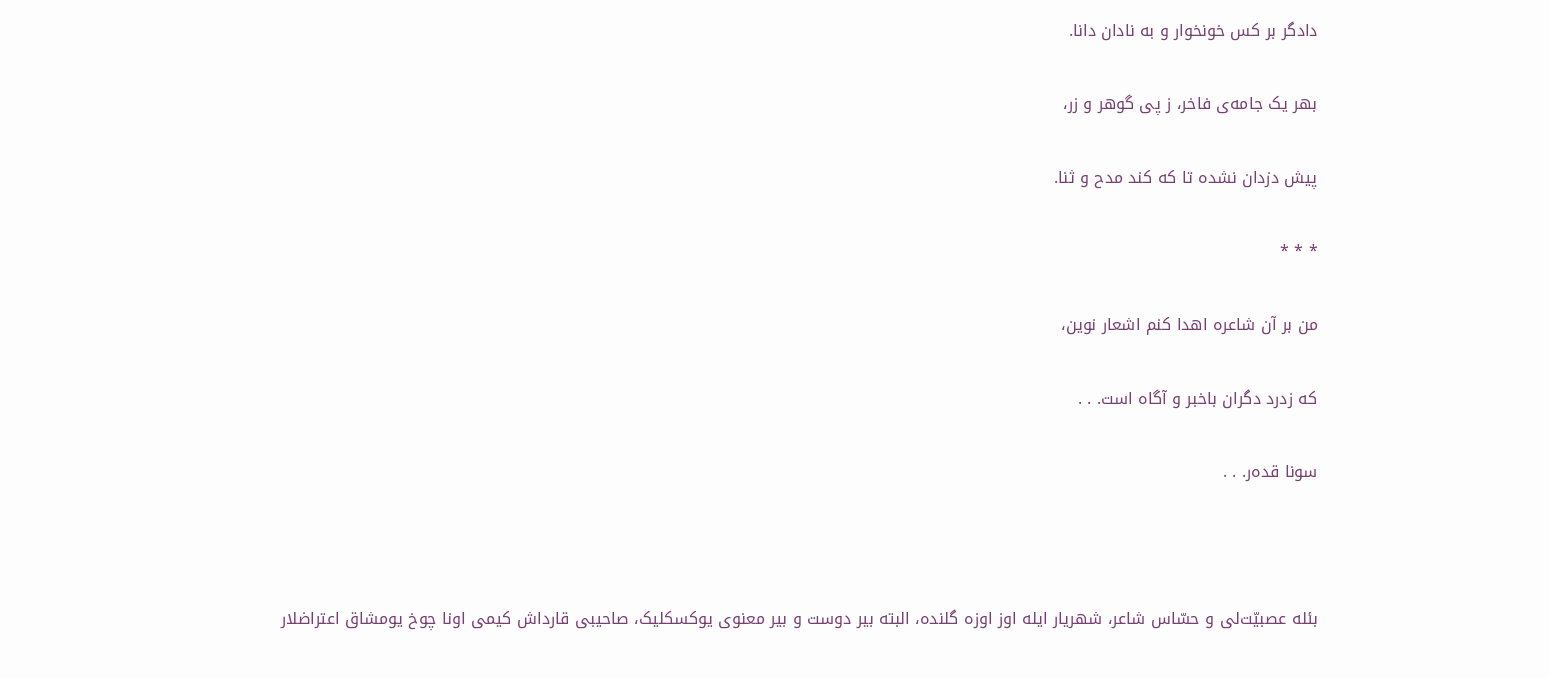دادگر بر کس خونخوار و به نادان دانا.

بهر یک جامه‌ی فاخر، ز پی گوهر و زر،

پیش دزدان نشده تا که کند مدح و ثنا.

* * *

من بر آن شاعره اهدا کنم اشعار نوین،

که زدرد دگران باخبر و آگاه است. . .

سونا قده‌ر. . .



بئله عصبیّت‌لی و حسّاس شاعر، شهریار ایله اوز اوزه گلنده، البته بیر دوست و بیر معنوی یوکسکلیک، صاحیبی قارداش کیمی اونا چوخ یومشاق اعتراضلار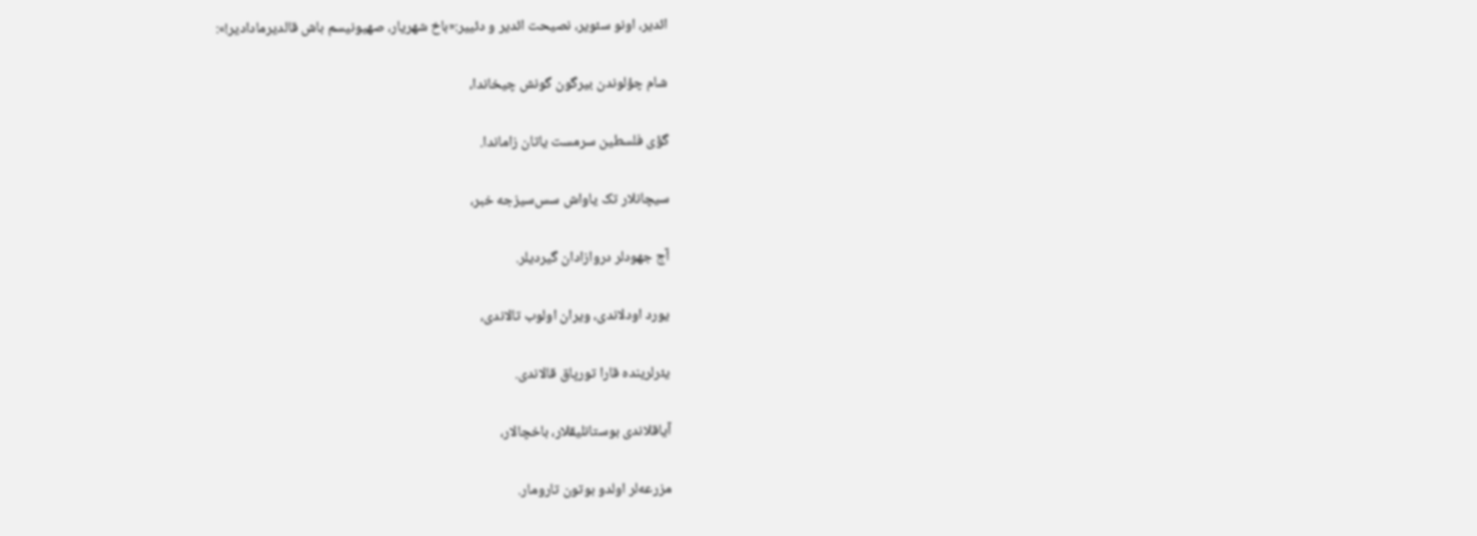ائدیر، اونو سئویر، نصیحت ائدیر و دئییر:«باخ شهریار، صهیونیسم باش قالدیرمادادیر!»:

شام چؤلوندن بیرگون گونش چیخاندا،

گؤی فلسطین سرمست یاتان زاماندا.

سیچانلار تک یاواش سس‌سیزجه خبر،

آج جهودلر دروازادان گیردیلر.

یورد اودلاندی، ویران اولوب تالاندی،

یئرلرینده قارا تورپاق قالاندی.

آیاقلاندی بوستانلیقلار، باخچالار،

مزرعه‌لر اولدو بوتون تارومار.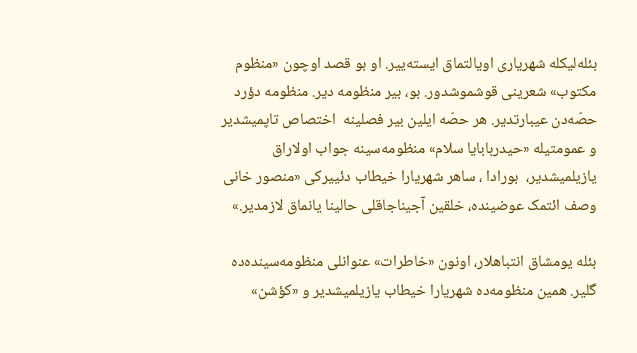بئله‌لیکله شهریاری اویالتماق ایسته‌ییر. او بو قصد اوچون «منظوم مکتوب» شعرینی قوشموشدور. بو، بیر منظومه دیر. منظومه دؤرد حصّه‌دن عیبارتدیر. هر حصّه ایلین بیر فصلینه  اختصاص تاپمیشدیر و عمومتیله «حیدربابایا سلام» منظومه‌سینه جواب اولاراق یازیلمیشدیر،  بورادا ، ساهر شهریارا خیطاب دئییرکی «منصور خانی وصف ائتمک عوضینده، خلقین آجیناجاقلی حالینا یانماق لازمدیر.»

بئله یومشاق انتباهلار، اونون «خاطرات» عنوانلی منظومه‌سینده‌ده گلیر. همین منظومه‌ده شهریارا خیطاب یازیلمیشدیر و «کؤشن»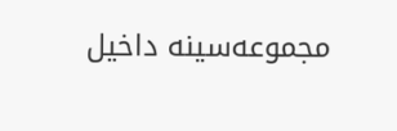مجموعه‌سینه داخیل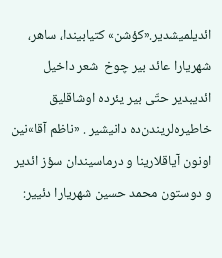ائدیلمیشدیر.«کؤشن» کتیابیندا، ساهر، شهریارا عائد بیر چوخ  شعر داخیل ائدیبدیر حتّی بیر یئرده اوشاقلیق خاطیره‌لریندن‌ده دانیشیر . «ناظم آقا»نین اونون آیاقلارینا و درماسیندان سؤز ائدیر و دوستون محمد حسین شهریارا دئییر: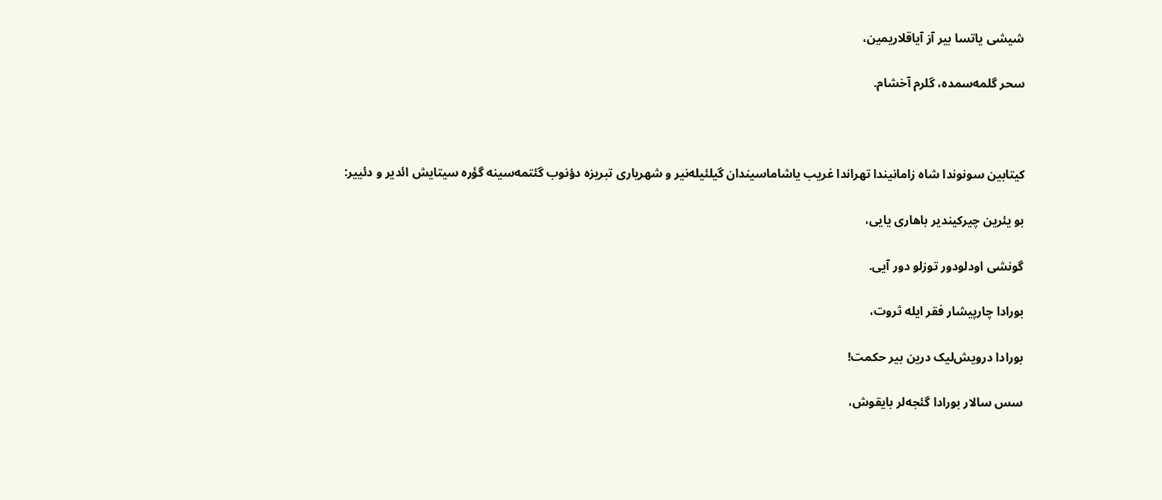شیشی یاتسا بیر آز آیاقلاریمین،

سحر گلمه‌سمده، گلرم آخشام.



کیتابین سونوندا شاه زامانیندا تهراندا غریب یاشاماسیندان گیلئیله‌نیر و شهریاری تبریزه دؤنوب گئتمه‌سینه گؤره سیتایش ائدیر و دئییر:

بو یئرین چیرکیندیر باهاری یایی،

گونشی اودلودور توزلو دور آیی.

بورادا چارپیشار فقر ایله ثروت،

بورادا درویش‌لیک درین بیر حکمت!

سس سالار بورادا گئجه‌لر بایقوش،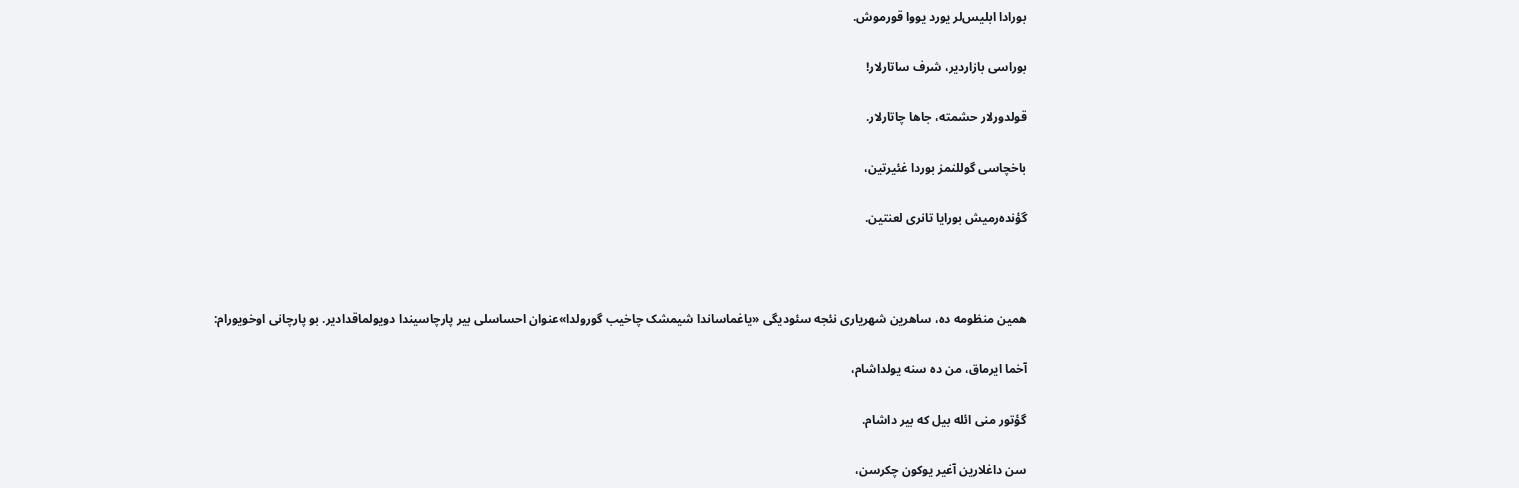بورادا ابلیس‌لر یورد یووا قورموش.

بوراسی بازاردیر، شرف ساتارلار!

قولدورلار حشمته، جاها چاتارلار.

باخچاسی گوللنمز بوردا غئیرتین،

گؤنده‌رمیش بورایا تانری لعنتین.



همین منظومه ده، ساهرین شهریاری نئجه سئودیگی «یاغماساندا شیمشک چاخیب گورولدا»عنوان احساسلی بیر پارچاسیندا دویولماقدادیر. بو پارچانی اوخویورام:

آخما ایرماق، من ده سنه یولداشام،

گؤتور منی ائله بیل که بیر داشام.

سن داغلارین آغیر یوکون چکرسن،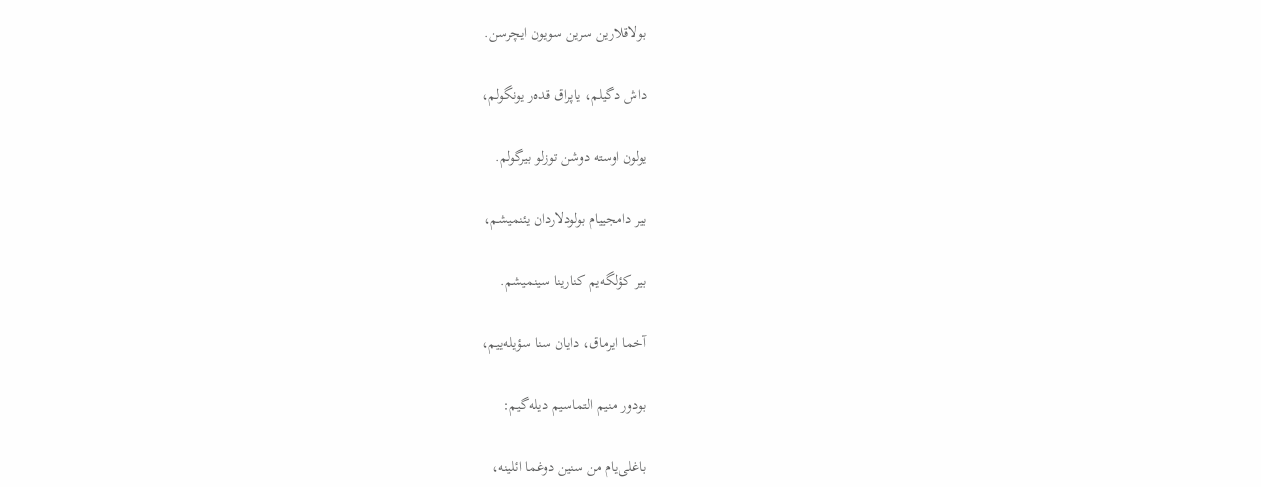بولاقلارین سرین سویون ایچرسن.

داش دگیلم، یاپراق قده‌ر یونگولم،

یولون اوسته دوشن توزلو بیرگولم.

بیر دامجییام بولودلاردان یئنمیشم،

بیر کؤلگه‌یم کنارینا سینمیشم.

آخما ایرماق، دایان سنا سؤیله‌ییم،

بودور منیم التماسیم دیله‌گیم‌:

باغلی‌یام من سنین دوغما ائلینه،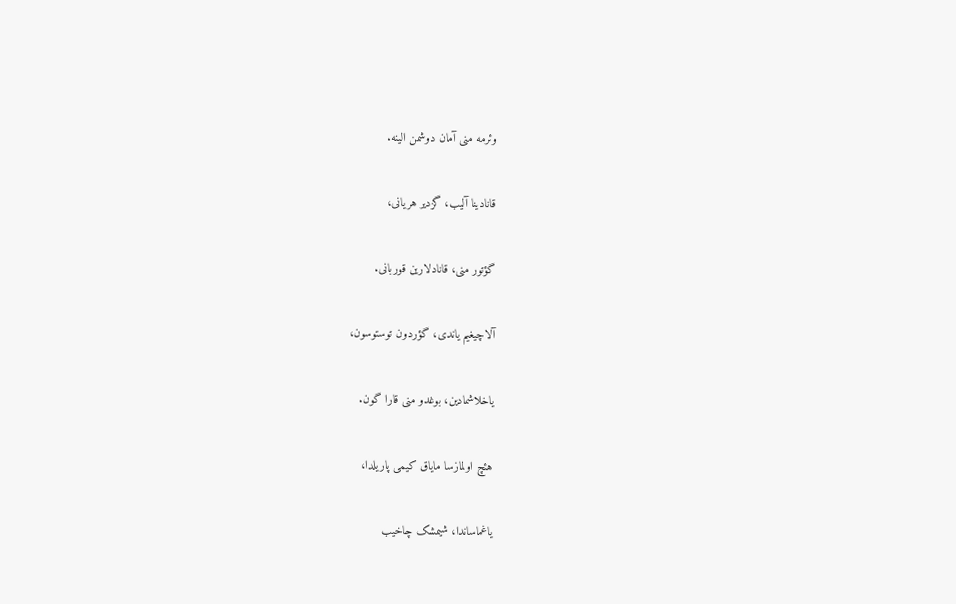وئرمه منی آمان دوشمن الینه.

قانادینا آلیب، گزدیر هریانی،

گؤتور منی، قانادلارین قوربانی.

آلاچیغیم یاندی، گؤردون توستوسون،

یاخلاشمادین، بوغدو منی قارا گون.

هئچ اولمازسا مایاق کیمی پاریلدا،

یاغماساندا، شیمشک چاخیب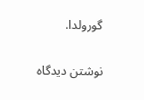گورولدا.

نوشتن دیدگاه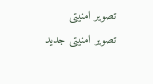تصویر امنیتی
تصویر امنیتی جدید